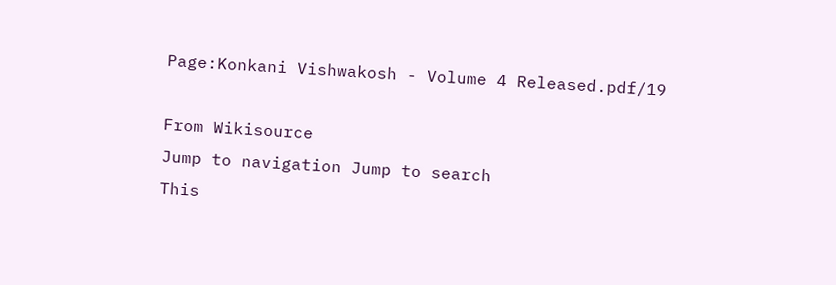Page:Konkani Vishwakosh - Volume 4 Released.pdf/19

From Wikisource
Jump to navigation Jump to search
This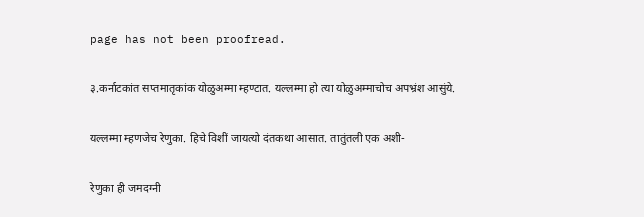page has not been proofread.

३.कर्नाटकांत सप्तमातृकांक योळुअम्मा म्हण्टात. यल्लम्मा हो त्या योळुअम्माचोच अपभ्रंश आसुंये.

यल्लम्मा म्हणजेच रेणुका. हिचे विशीं जायत्यो दंतकथा आसात. तातुंतली एक अशी-

रेणुका ही जमदग्नी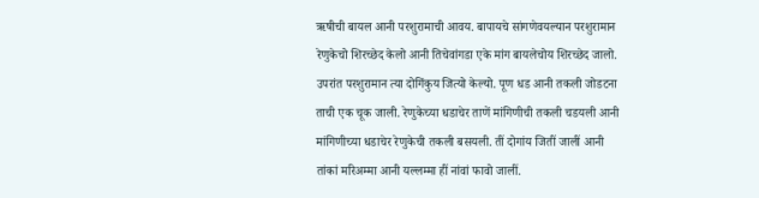ऋषीची बायल आनी परशुरामाची आवय. बापायचे सांगणेवयल्यान परशुरामान रेणुकेचो शिरच्छेद केलो आनी तिचेवांगडा एके मांग बायलेचोय शिरच्छेद जालो. उपरांत परशुरामान त्या दोगिंकुय जित्यो केल्यो. पूण धड आनी तकली जोडटना ताची एक चूक जाली. रेणुकेच्या धडाचेर ताणें मांगिणीची तकली चडयली आनी मांगिणीच्या धडाचेर रेणुकेची तकली बसयली. तीं दोगांय जितीं जालीं आनी तांकां मरिअम्मा आनी यल्लम्मा हीं नांवां फावो जालीं.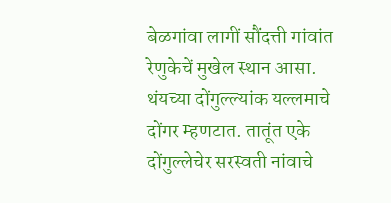बेळगांवा लागीं सौंदत्ती गांवांत रेणुकेचें मुखेल स्थान आसा. थंयच्या दोंगुल्ल्यांक यल्लमाचे दोंगर म्हणटात. तातूंत एके दोंगुल्लेचेर सरस्वती नांवाचे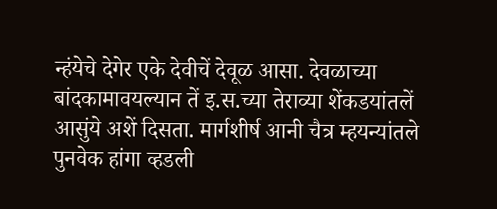न्हंयेचे देगेर एके देवीचें देवूळ आसा. देवळाच्या बांदकामावयल्यान तें इ.स.च्या तेराव्या शेंकडयांतलें आसुंये अशें दिसता. मार्गशीर्ष आनी चैत्र म्हयन्यांतले पुनवेक हांगा व्हडली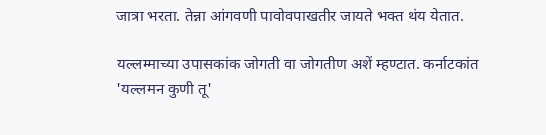जात्रा भरता. तेन्ना आंगवणी पावोवपाखतीर जायते भक्त थंय येतात.

यल्लम्माच्या उपासकांक जोगती वा जोगतीण अशें म्हण्टात. कर्नाटकांत 'यल्लमन कुणी तू'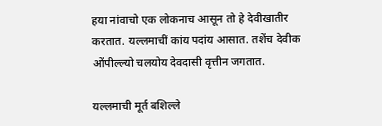हया नांवाचो एक लोकनाच आसून तो हे देवीखातीर करतात. यल्लमाचीं कांय पदांय आसात. तशेंच देवीक ओंपील्ल्यो चलयोय देवदासी वृत्तीन जगतात.

यल्लमाची मूर्त बशिल्ले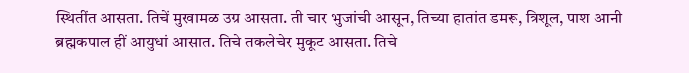स्थितींत आसता. तिचें मुखामळ उग्र आसता. ती चार भुजांची आसून, तिच्या हातांत डमरू, त्रिशूल, पाश आनी ब्रह्मकपाल हीं आयुधां आसात. तिचे तकलेचेर मुकूट आसता. तिचे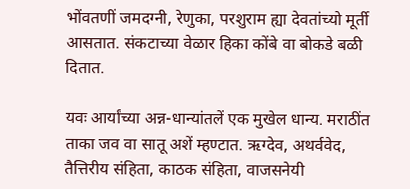भोंवतणीं जमदग्नी, रेणुका, परशुराम ह्या देवतांच्यो मूर्ती आसतात. संकटाच्या वेळार हिका कोंबे वा बोकडे बळी दितात.

यवः आर्यांच्या अन्न-धान्यांतलें एक मुखेल धान्य. मराठींत ताका जव वा सातू अशें म्हण्टात. ऋग्देव, अथर्ववेद, तैत्तिरीय संहिता, काठक संहिता, वाजसनेयी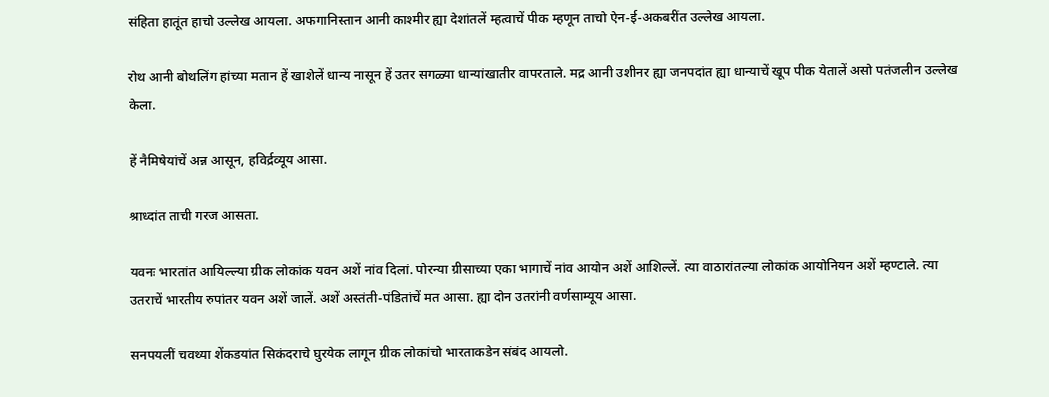संहिता हातूंत हाचो उल्लेख आयला. अफगानिस्तान आनी काश्मीर ह्या देशांतलें म्हत्वाचें पीक म्हणून ताचो ऐन-ई-अकबरींत उल्लेख आयला.

रोथ आनी बोथलिंग हांच्या मतान हें खाशेलें धान्य नासून हें उतर सगळ्या धान्यांखातीर वापरताले. मद्र आनी उशीनर ह्या जनपदांत ह्या धान्याचें खूप पीक येतालें असो पतंजलीन उल्लेख केला.

हें नैमिषेयांचें अन्न आसून, हविर्द्रव्यूय आसा.

श्राध्दांत ताची गरज आसता.

यवनः भारतांत आयिल्ल्या ग्रीक लोकांक यवन अशें नांव दिलां. पोरन्या ग्रीसाच्या एका भागाचें नांव आयोन अशें आशिल्लें. त्या वाठारांतल्या लोकांक आयोनियन अशें म्हण्टाले. त्या उतराचें भारतीय रुपांतर यवन अशें जालें. अशें अस्तंती-पंडितांचें मत आसा. ह्या दोन उतरांनी वर्णसाम्यूय आसा.

सनपयलीं चवथ्या शेंकडयांत सिकंदराचे घुरयेक लागून ग्रीक लोकांचो भारताकडेन संबंद आयलो.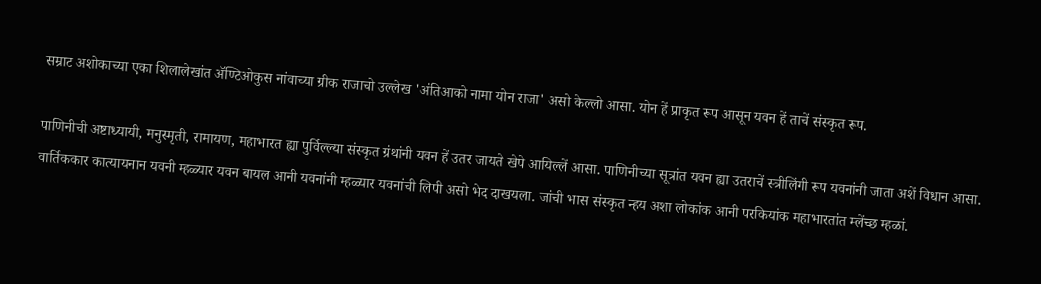सम्राट अशोकाच्या एका शिलालेखांत ॲण्टिओकुस नांवाच्या ग्रीक राजाचो उल्लेख 'अंतिआको नामा योन राजा' असो केल्लो आसा. योन हें प्राकृत रूप आसून यवन हें ताचें संस्कृत रूप.

पाणिनीची अष्टाध्यायी, मनुस्मृती, रामायण, महाभारत ह्या पुर्विल्ल्या संस्कृत ग्रंथांनी यवन हें उतर जायते खेपे आयिल्लें आसा. पाणिनीच्या सूत्रांत यवन ह्या उतराचें स्त्रीलिंगी रूप यवनांनी जाता अशें विधान आसा. वार्तिककार कात्यायनान यवनी म्हळ्यार यवन बायल आनी यवनांनी म्हळ्यार यवनांची लिपी असो भेद दाखयला. जांची भास संस्कृत न्हय अशा लोकांक आनी परकियांक महाभारतांत म्लेंच्छ म्हळां.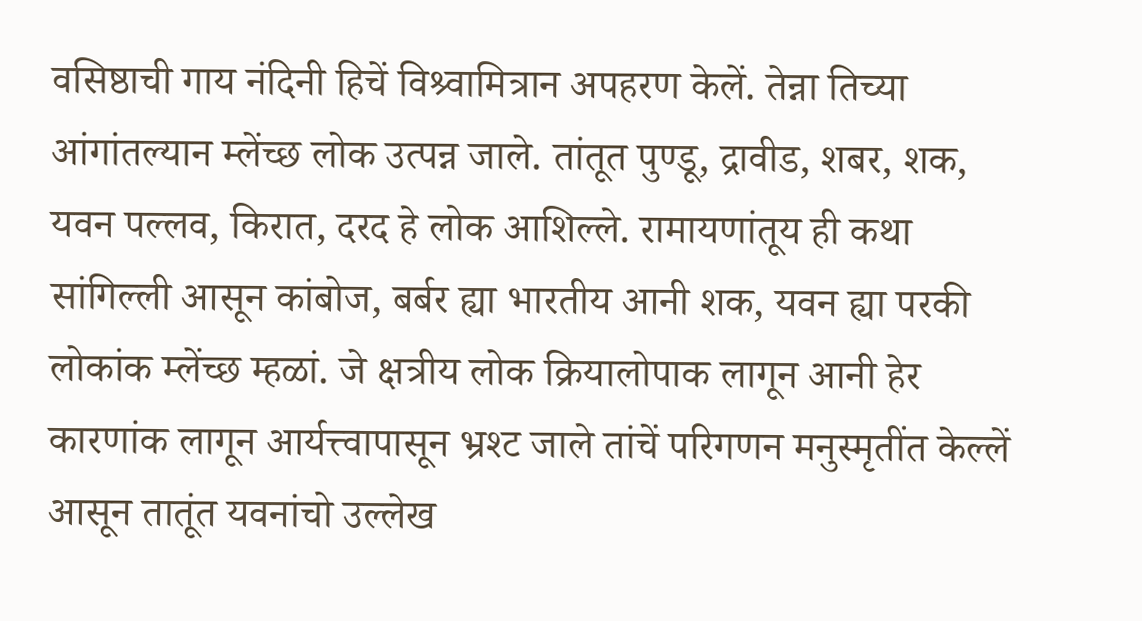वसिष्ठाची गाय नंदिनी हिचें विश्र्वामित्रान अपहरण केलें. तेन्ना तिच्या आंगांतल्यान म्लेंच्छ लोक उत्पन्न जाले. तांतूत पुण्डू, द्रावीड, शबर, शक, यवन पल्लव, किरात, दरद हे लोक आशिल्ले. रामायणांतूय ही कथा सांगिल्ली आसून कांबोज, बर्बर ह्या भारतीय आनी शक, यवन ह्या परकी लोकांक म्लेंच्छ म्हळां. जे क्षत्रीय लोक क्रियालोपाक लागून आनी हेर कारणांक लागून आर्यत्त्वापासून भ्रश्ट जाले तांचें परिगणन मनुस्मृतींत केल्लें आसून तातूंत यवनांचो उल्लेख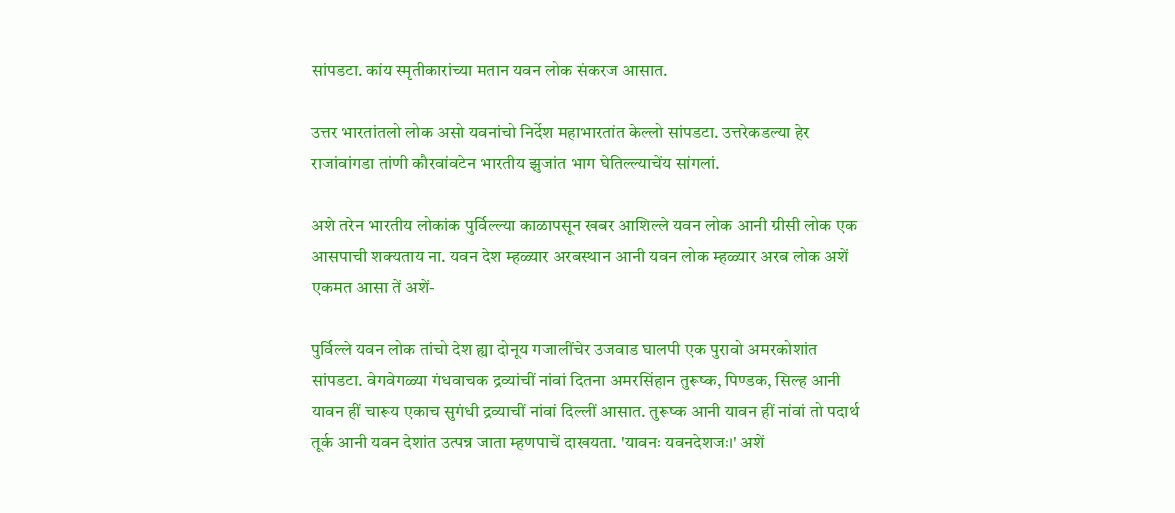सांपडटा. कांय स्मृतीकारांच्या मतान यवन लोक संकरज आसात.

उत्तर भारतांतलो लोक असो यवनांचो निर्देश महाभारतांत केल्लो सांपडटा. उत्तरेकडल्या हेर राजांवांगडा तांणी कौरवांवटेन भारतीय झुजांत भाग घेतिल्ल्याचेंय सांगलां.

अशे तरेन भारतीय लोकांक पुर्विल्ल्या काळापसून खबर आशिल्ले यवन लोक आनी ग्रीसी लोक एक आसपाची शक्यताय ना. यवन देश म्हळ्यार अरबस्थान आनी यवन लोक म्हळ्यार अरब लोक अशें एकमत आसा तें अशें-

पुर्विल्ले यवन लोक तांचो देश ह्या दोनूय गजालींचेर उजवाड घालपी एक पुरावो अमरकोशांत सांपडटा. वेगवेगळ्या गंधवाचक द्रव्यांचीं नांवां दितना अमरसिंहान तुरूष्क, पिण्डक, सिल्ह आनी यावन हीं चारूय एकाच सुगंधी द्रव्याचीं नांवां दिल्लीं आसात. तुरूष्क आनी यावन हीं नांवां तो पदार्थ तूर्क आनी यवन देशांत उत्पन्न जाता म्हणपाचें दाखयता. 'यावनः यवनदेशजः।' अशें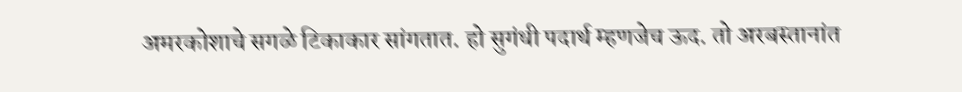अमरकोशाचे सगळे टिकाकार सांगतात. हो सुगंधी पदार्थ म्हणजेच ऊद. तो अरबस्तानांत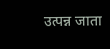उत्पन्न जाता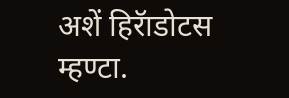अशें हिरॅाडोटस म्हण्टा.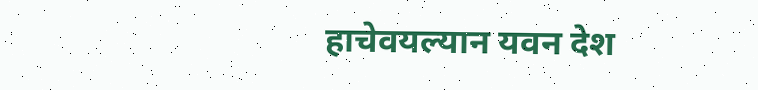हाचेवयल्यान यवन देश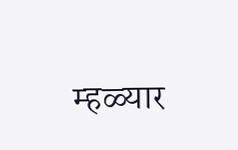म्हळ्यार